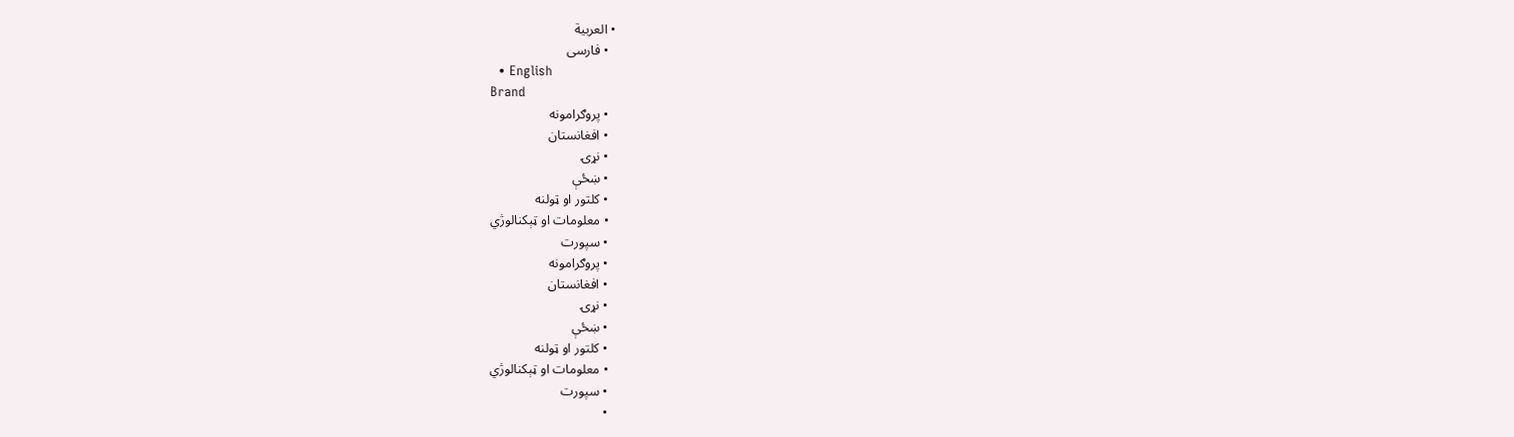• العربية
  • فارسی
  • English
Brand
  • پروګرامونه
  • افغانستان
  • نړۍ
  • ښځې
  • کلتور او ټولنه
  • معلومات او ټېکنالوژي
  • سپورت
  • پروګرامونه
  • افغانستان
  • نړۍ
  • ښځې
  • کلتور او ټولنه
  • معلومات او ټېکنالوژي
  • سپورت
  •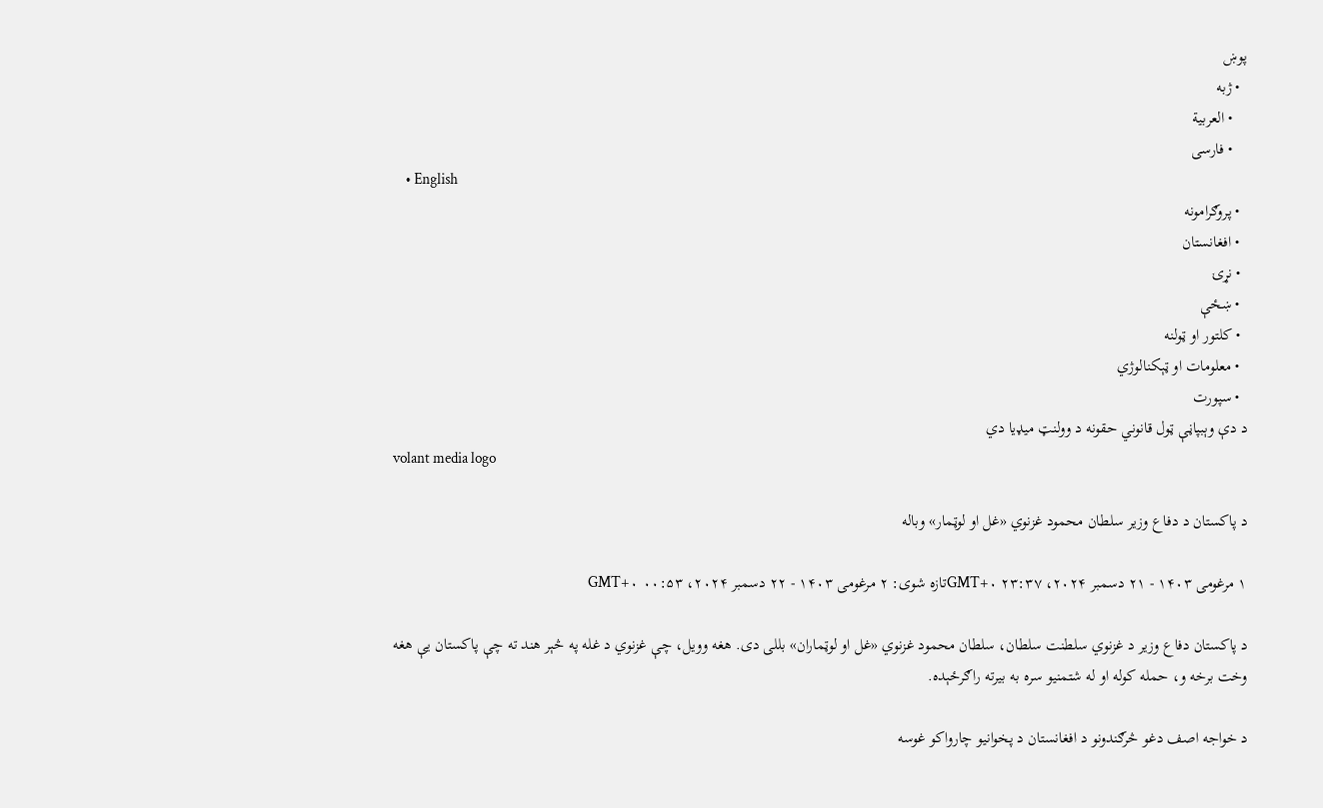پوښ
  • ژبه
    • العربية
    • فارسی
    • English
  • پروګرامونه
  • افغانستان
  • نړۍ
  • ښځې
  • کلتور او ټولنه
  • معلومات او ټېکنالوژي
  • سپورت
د دې وېبپاڼې ټول قانوني حقونه د وولنټ میډیا دي
volant media logo

د پاکستان د دفاع وزیر سلطان محمود غزنوي «غل او لوټمار» وباله

۱ مرغومی ۱۴۰۳ - ۲۱ دسمبر ۲۰۲۴، ۲۳:۳۷ GMT+۰تازه شوی: ۲ مرغومی ۱۴۰۳ - ۲۲ دسمبر ۲۰۲۴، ۰۰:۵۳ GMT+۰

د پاکستان دفاع وزیر د غزنوي سلطنت سلطان، سلطان محمود غزنوي «غل او لوټماران» بللی دی. هغه وويل، چې غزنوي د غله په څېر هند ته چې پاکستان یې هغه وخت برخه و، حمله کوله او له شتمنيو سره به بیرته راګرځېده.

د خواجه اصف دغو څرګندونو د افغانستان د پخوانيو چارواکو غوسه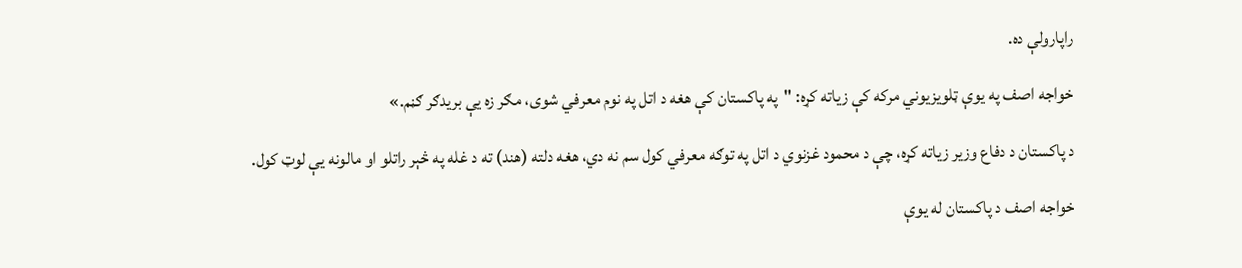راپارولې ده.

خواجه اصف په یوې ټلویزیوني مرکه کې زیاته کړه: "په پاکستان کې هغه د اتل په نوم معرفي شوی، مګر زه یې بریدګر ګڼم.»

د پاکستان د دفاع وزیر زیاته کړه، چې د محمود غزنوي د اتل په توګه معرفي کول سم نه دي، هغه دلته (هند) ته د غله په څېر راتلو او مالونه یې لوټ کول.

خواجه اصف د پاکستان له یوې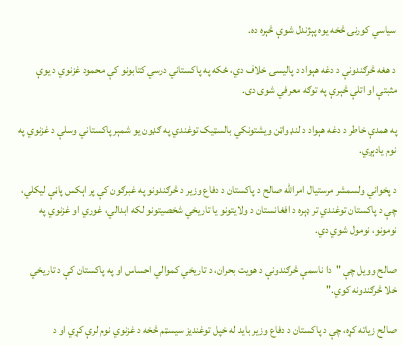سیاسي کورنۍ څخه یوه پېژندل شوې څېره ده.

د هغه څرګندونې د دغه هېواد د پالیسۍ خلاف دي، ځکه په پاکستاني درسي کتابونو کې محمود غزنوي د یوې مثبتې او اتلې څېرې په توګه معرفي شوی دی.

په همدې خاطر د دغه هېواد د لنډ واټن ویشتونکي بالسټیک توغندي په ګډون یو شمېر پاکستاني وسلې د غزنوي په نوم یادېږي.

د پخواني ولسمشر مرستیال امرالله صالح د پاکستان د دفاع وزیر د څرګندونو په غبرګون کې پر اېکس پاڼې لیکلي، چې د پاکستان توغندي تر ډېره د افغانستان د ولایتونو یا تاریخي شخصیتونو لکه ابدالي، غوري او غزنوي په نومونو، نومول شوي دي.

صالح وویل چې "دا ناسمې څرګندونې د هویت بحران، د تاریخي کموالي احساس او په پاکستان کې د تاریخي خلا څرګندونه کوي."

صالح زياته کړه، چې د پاکستان د دفاع وزير بايد له خپل توغنديز سيسټم څخه د غزنوي نوم لرې کړي او د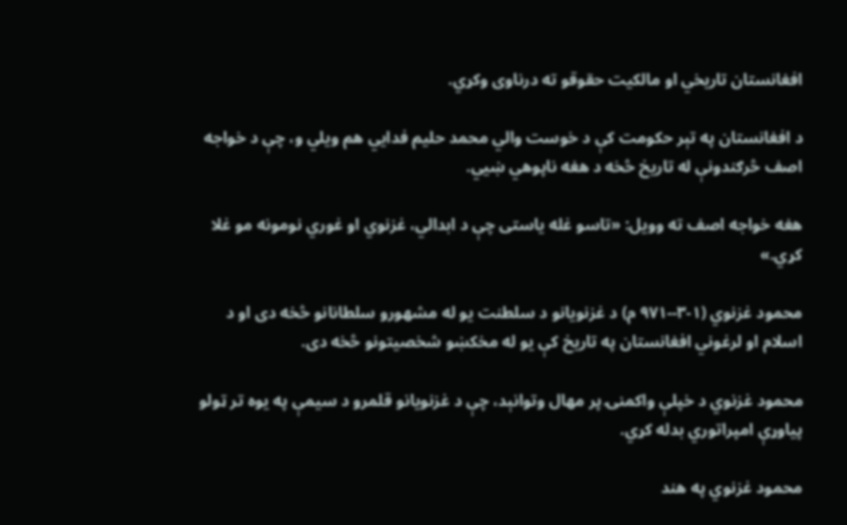افغانستان تاریخي او مالکیت حقوقو ته درناوى وکړي.

د افغانستان په تېر حکومت کې د خوست والي محمد حليم فدايي هم ويلي و، چې د خواجه اصف څرګندونې له تاريخ څخه د هغه ناپوهي ښيي.

هغه خواجه اصف ته وویل: «تاسو غله یاستی چې د ابدالي، غزنوي او غوري نومونه مو غلا کړي.»

محمود غزنوي (۱-۳--۹۷۱ م) د غزنويانو د سلطنت یو له مشهورو سلطانانو څخه دی او د اسلام او لرغوني افغانستان په تاریخ کې یو له مخکښو شخصیتونو څخه دی.

محمود غزنوي د خپلې واکمنۍ پر مهال وتوانېد، چې د غزنویانو قلمرو د سیمې په یوه تر ټولو پیاوړې امپراتوري بدله کړي.

محمود غزنوي په هند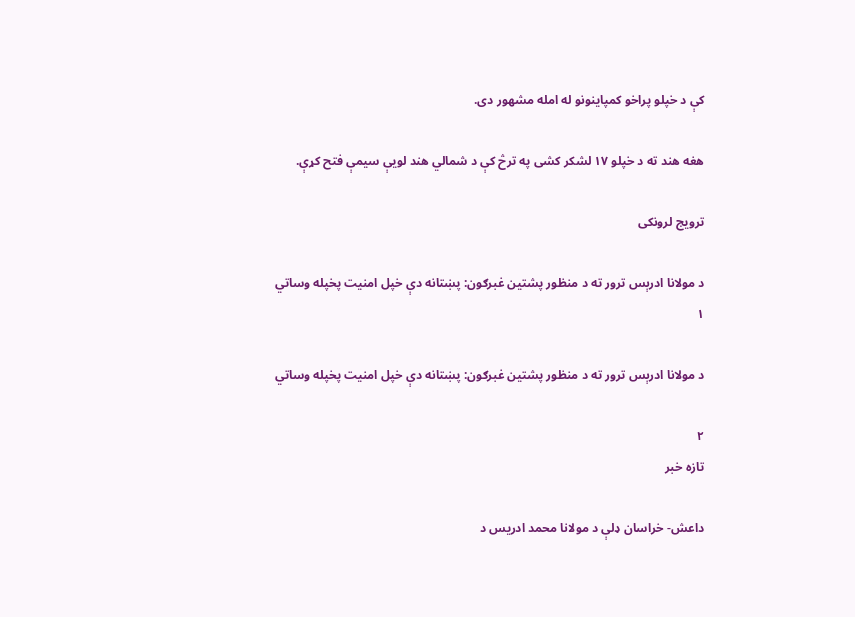کې د خپلو پراخو کمپاینونو له امله مشهور دی.

هغه هند ته د خپلو ۱۷ لشکر کشی په ترڅ کې د شمالي هند لویې سیمې فتح کړې.

ترویج لرونکی

د مولانا ادرېس ترور ته د منظور پشتین غبرګون: پښتانه دې خپل امنیت پخپله وساتي
۱

د مولانا ادرېس ترور ته د منظور پشتین غبرګون: پښتانه دې خپل امنیت پخپله وساتي

۲
تازه خبر

داعش- خراسان ډلې د مولانا محمد ادریس د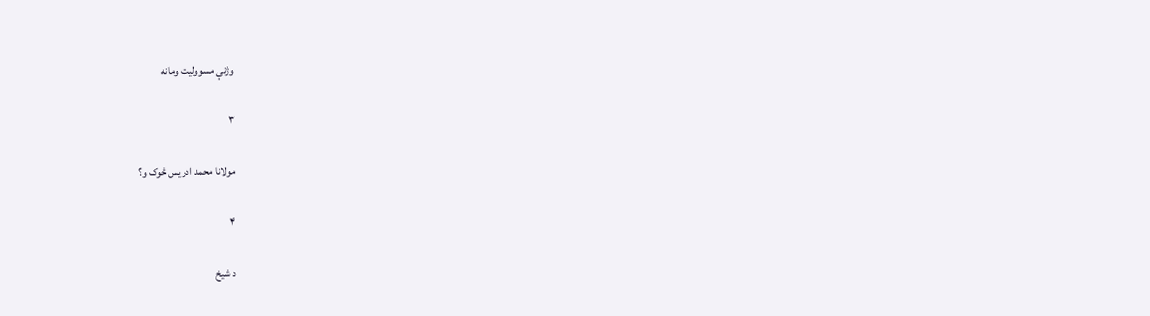وژنې مسوولیت ومانه

۳

مولانا محمد ادریس څوک و؟

۴

د شیخ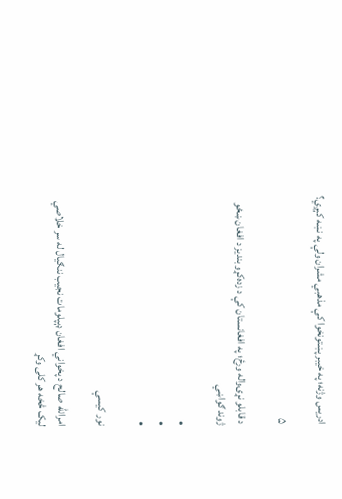ادریس وژنه؛ په خیبر پښتونخوا کې مذهبي مشران ولې په نښه کېږي؟

۵

د قابلو نړۍواله ورځ؛ په افغانستان کې د زده‌کړو بندیز د افغان ښځو ژوند ګواښي

•
•
•

نور کیسې

امرالله صالح د پخواني افغان ډېپلومات نجیب ننګیال له سر خلاصي لیک څخه هر کلی وکړ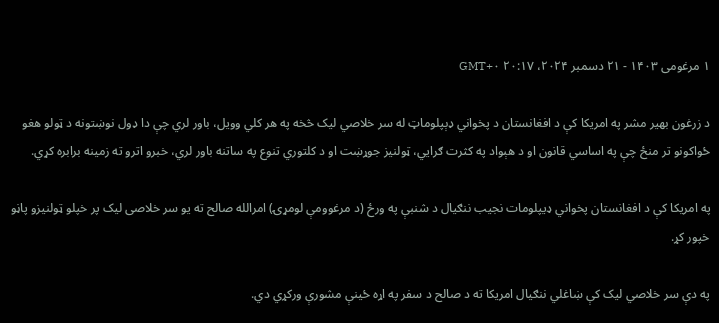۱ مرغومی ۱۴۰۳ - ۲۱ دسمبر ۲۰۲۴، ۲۰:۱۷ GMT+۰

د زرغون بهیر مشر په امریکا کې د افغانستان د پخواني ډېپلوماټ له سر خلاصي لیک څخه په هر کلي وویل، باور لري چې دا ډول نوښتونه د ټولو هغو ځواکونو تر منځ چې په اساسي قانون او د هېواد په کثرت ګرایي، ټولنیز جوړښت او د کلتوري تنوع په ساتنه باور لري، خبرو اترو ته زمینه برابره کړي.

په امریکا کې د افغانستان پخواني ډیپلومات نجیب ننګیال د شنبې په ورځ (د مرغوومې لومړۍ) امرالله صالح ته یو سر خلاصی لیک پر خپلو ټولنیزو پاڼو خپور کړ.

په دې سر خلاصي لیک کې ښاغلي ننګیال امریکا ته د صالح د سفر په اړه ځینې مشورې ورکړي دي.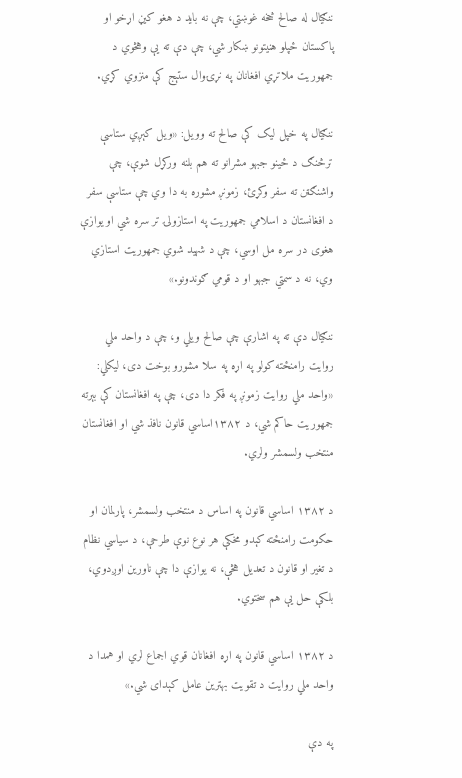ننګیال له صالح څخه غوښتي، چې نه باید د هغو کیڼ اړخو او پاکستان ځپلو ‌هنیتونو ښکار شي، چې دې ته یې وهڅوي د جمهوریت ملاتړي افغانان په نړۍوال ستېج کې منزوي کړي.

ننګیال په خپل لیک کې صالح ته وویل: «ویل کېږي ستاسې ترڅنګ د ځينو جبهو مشرانو ته هم بلنه ورکړل شوې، چې واشنګټن ته سفر وکړئ، زمونږ مشوره به دا وي چې ستاسې سفر د افغانستان د اسلامي جمهوريت په استازولۍ تر سره شي او يوازې هغوی در سره مل اوسي، چې د شهيد شوي جمهوريت استازي وي، نه د سمتي جبهو او د قومي ګوندونو.»

ننګیال دې ته په اشارې چې صالح ویلي و، چې د واحد ملي روایت رامنځته کولو په اړه په سلا مشورو بوخت دی، لیکلي: «واحد ملي روايت زمونږ په فکر دا دی، چې په افغانستان کې بېرته جمهوريت حاکم شي، د ۱۳۸۲اساسي قانون نافذ شي او افغانستان منتخب ولسمشر ولري.

د ۱۳۸۲ اساسي قانون په اساس د منتخب ولسمشر، پارلمان او حکومت رامنځته کېدو مخکې هر نوع نوې طرحې، د سیاسي نظام د تغیر او قانون د تعديل هڅې، نه يوازې دا چې ناورین اوږدوي، بلکې حل یې هم سختوي.

د ۱۳۸۲ اساسي قانون په اړه افغانان قوي اجماع لري او همدا د واحد ملي روايت د تقويت بهترين عامل کېدای شي.»

په دې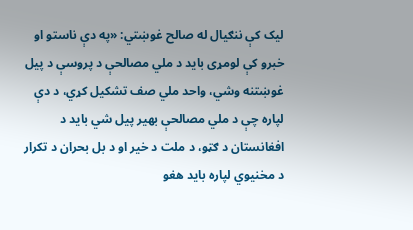لیک کې ننګیال له صالح غوښتي: «په دې ناستو او خبرو کې لومړی باید د ملي مصالحې د پروسې د پیل غوښتنه وشي، واحد ملي صف تشکيل کړي، د دې لپاره چې د ملي مصالحې بهير پيل شي بايد د افغانستان د ګټو، د ملت د خير او د بل بحران د تکرار د مخنيوي لپاره بايد هغو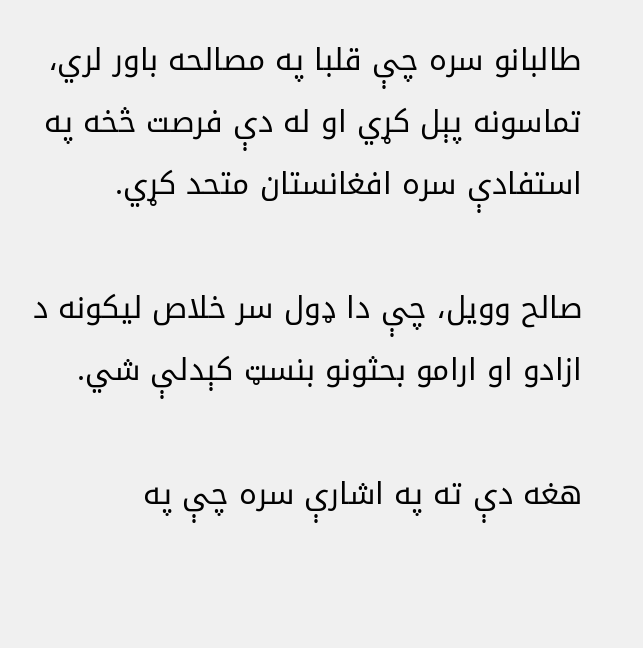طالبانو سره چې قلبا په مصالحه باور لري، تماسونه پېل کړي او له دې فرصت څخه په استفادې سره افغانستان متحد کړي.

صالح وویل، چې دا ډول سر خلاص لیکونه د ازادو او ارامو بحثونو بنسټ کېدلې شي.

هغه دې ته په اشارې سره چې په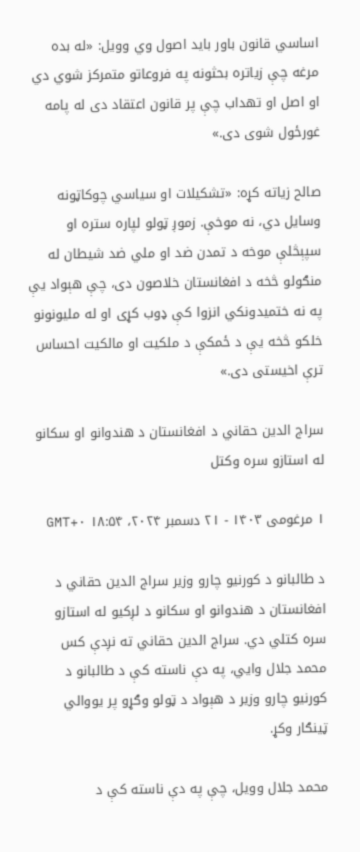اساسي قانون باور باید اصول وي وویل: «له بده مرغه چې زیاتره بحثونه په فروعاتو متمرکز شوي دي او اصل او تهداب چې پر قانون اعتقاد دی له پامه غورځول شوی دی.»

صالح زیاته کړه: «تشکیلات او سیاسي چوکاټونه وسایل دي، نه موخې. زموږ ټولو لپاره ستره او سپېڅلې موخه د تمدن ضد او ملي ضد شیطان له منګولو څخه د افغانستان خلاصون دی، چې هېواد یې په نه ختمیدونکي انزوا کې ډوب کړی او له ملیونونو خلکو څخه یې د ځمکې د ملکیت او مالکیت احساس ترې اخیستی دی.»

سراج الدین حقاني د افغانستان د هندوانو او سکانو له استازو سره وکتل

۱ مرغومی ۱۴۰۳ - ۲۱ دسمبر ۲۰۲۴، ۱۸:۵۴ GMT+۰

د طالبانو د کورنیو چارو وزیر سراج الدین حقاني د افغانستان د هندوانو او سکانو د لږکیو له استازو سره کتلي دي. سراج الدین حقاني ته نږدې کس محمد جلال وايي، په دې ناسته کې د طالبانو د کورنیو چارو وزیر د هېواد د ټولو وګړو پر یووالي ټینګار وکړ.

محمد جلال وويل، چې په دې ناسته کې د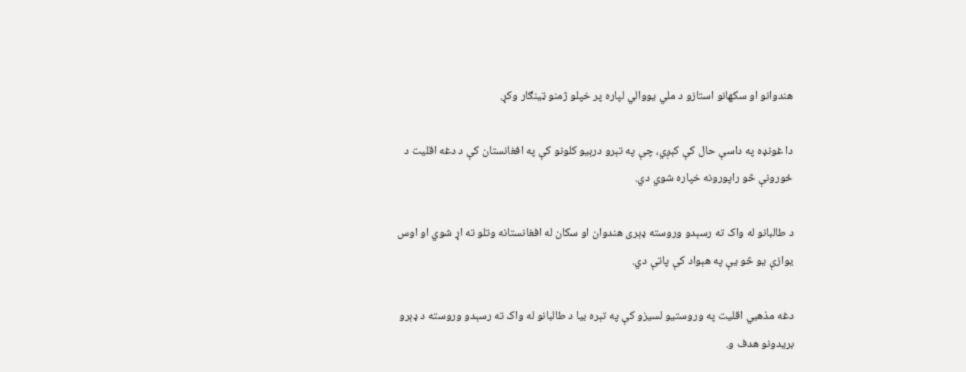هندوانو او سکهانو استازو د ملي يووالي لپاره پر خپلو ژمنو ټينګار وکړ.

دا غونډه په داسې حال کې کېږي، چې په تېرو درېیو کلونو کې په افغانستان کې د دغه اقلیت د ځورونې څو راپورونه خپاره شوي دي.

د طالبانو له واک ته رسېدو وروسته ډېری هندوان او سکان له افغانستانه وتلو ته اړ شوي او اوس یوازې یو څو یې په هېواد کې پاتې دي.

دغه مذهبي اقلیت په وروستیو لسیزو کې په تېره بیا د طالبانو له واک ته رسېدو وروسته د ډېرو بریدونو هدف و.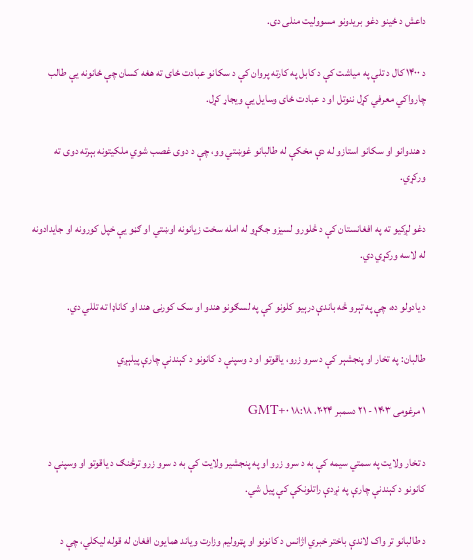داعش د ځینو دغو بریدونو مسوولیت منلی دی.

د ۱۴۰۰ کال د تلې په میاشت کې د کابل په کارته پروان کې د سکانو عبادت ځای ته هغه کسان چې ځانونه یې طالب چارواکي معرفي کړل ننوتل او د عبادت ځای وسایل یې ویجاړ کړل.

د هندوانو او سکانو استازو له دې مخکې له طالبانو غوښتي وو، چې د دوی غصب شوي ملکیتونه بېرته دوی ته ورکړي.

دغو لږکیو ته په افغانستان کې د څلورو لسیزو جګړو له امله سخت زیانونه اوښتي او ګڼو یې خپل کورونه او جایدادونه له لاسه ورکړي دي.

د یادولو ده، چې په تېرو څه باندې درېیو کلونو کې په لسګونو هندو او سک کورنۍ هند او کاناډا ته تللي دي.

طالبان: په تخار او پنجشېر کې د سرو زرو، یاقوتو او د وسپنې د کانونو د کېندنې چارې پیلېږي

۱ مرغومی ۱۴۰۳ - ۲۱ دسمبر ۲۰۲۴، ۱۸:۱۸ GMT+۰

د تخار ولایت په سمتي سیمه کې به د سرو زرو او په پنجشیر ولایت کې به د سرو زرو ترڅنګ د یاقوتو او وسپنې د کانونو د کېندنې چارې په نږدې راتلونکې کې پیل شي.

د طالبانو تر واک لاندې باختر خبري اژانس د کانونو او پټرولیم وزارت ویاند همایون افغان له قوله لیکلي، چې د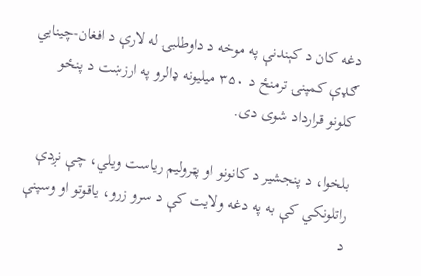دغه کان د کېندنې په موخه د داوطلبۍ له لارې د افغان-چینایي ګډې کمپنۍ ترمنځ د ۳۵۰ میلیونه ډالرو په ارزښت د پنځو کلونو قرارداد شوی دی.

بلخوا، د پنجشیر د کانونو او پټرولیم ریاست ویلي، چې نږدې راتلونکي کې به په دغه ولایت کې د سرو زرو، یاقوتو او وسپنې د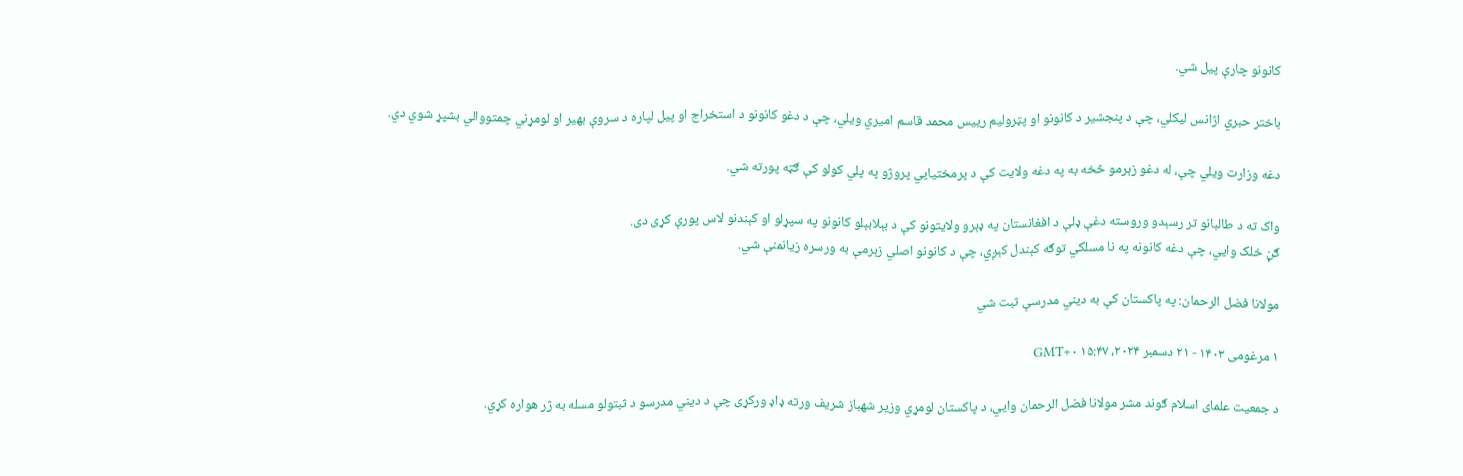کانونو چارې پیل شي.

باختر حبري اژانس لیکلي، چې د پنجشیر د کانونو او پټرولیم رییس محمد قاسم امیري ویلي، چې د دغو کانونو د استخراج او پیل لپاره د سروې بهیر او لومړني چمتووالي بشپړ شوي دي.

دغه وزارت ویلي چې، له دغو زېرمو څخه به په دغه ولايت کې د پرمختيايي پروژو په پلي کولو کې ګټه پورته شي.

واک ته د طالبانو تر رسېدو وروسته دغې ډلې د افغانستان په ډېرو ولایتونو کې د بېلابېلو کانونو په سپړلو او کېندنو لاس پورې کړی دی.
ګڼ خلک وایي، چې دغه کانونه په نا مسلکي توګه کېندل کېږي، چې د کانونو اصلي زېرمې به ورسره زیانمنې شي.

مولانا فضل الرحمان: په پاکستان کې به دیني مدرسې ثبت شي

۱ مرغومی ۱۴۰۳ - ۲۱ دسمبر ۲۰۲۴، ۱۵:۴۷ GMT+۰

د جمعیت علمای اسلام ګوند مشر مولانا فضل الرحمان وايي، د پاکستان لومړي وزیر شهباز شریف ورته ډاډ ورکړی چې د دیني مدرسو د ثبتولو مسله به ژر هواره کړي.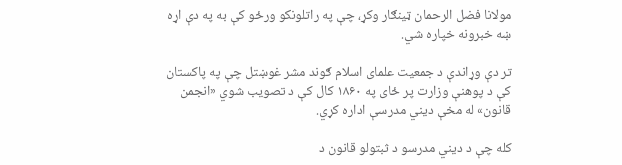مولانا فضل الرحمان ټینګار وکړ، چې په راتلونکو ورځو کې به په دې اړه ښه خبرونه خپاره شي.

تر دې وړاندې د جمعیت علمای اسلام ګوند مشر غوښتل چې په پاکستان کې د پوهنې وزارت پر ځای په ۱۸۶۰ کال کې د تصویب شوي «انجمن قانون» له مخې دیني مدرسې اداره کړي.

کله چې د دیني مدرسو د ثبتولو قانون د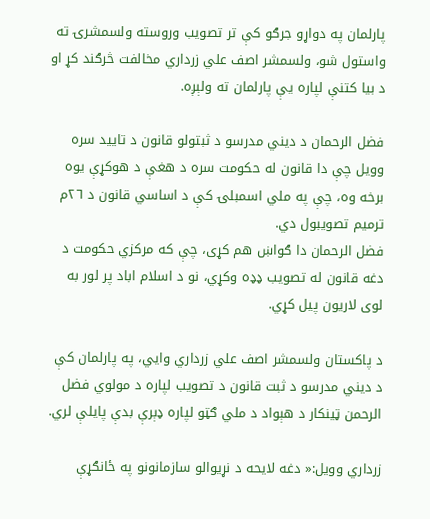پارلمان په دواړو جرګو کې تر تصویب وروسته ولسمشرۍ ته واستول شو، ولسمشر اصف علي زرداري مخالفت څرګند کړ او د بیا کتنې لپاره یې پارلمان ته ولېږه.

فضل الرحمان د دیني مدرسو د ثبتولو قانون د تایید سره وویل چې دا قانون له حکومت سره د هغې د هوکړې یوه برخه وه، چې په ملي اسمبلۍ کې د اساسي قانون د ٢٦م ترمیم تصویبول دي.
فضل الرحمان دا ګواښ هم کړی، چې که مرکزي حکومت د دغه قانون له تصویب ډډه وکړي، نو د اسلام اباد پر لور به لوی لاریون پیل کړي.

د پاکستان ولسمشر اصف علي زرداري وايي، په پارلمان کې د دیني مدرسو د ثبت قانون د تصویب لپاره د مولوي فضل الرحمن ټینکار د هېواد د ملي ګټو لپاره ډېرې بدې پایلې لري.

زرداري وويل:« دغه لايحه د نړيوالو سازمانونو په ځانګړې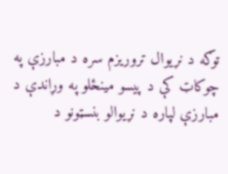توګه د نړيوال تروريزم سره د مبارزې په چوکاټ کې د پيسو مينځلو په وړاندې د مبارزې لپاره د نړيوالو بنسټونو د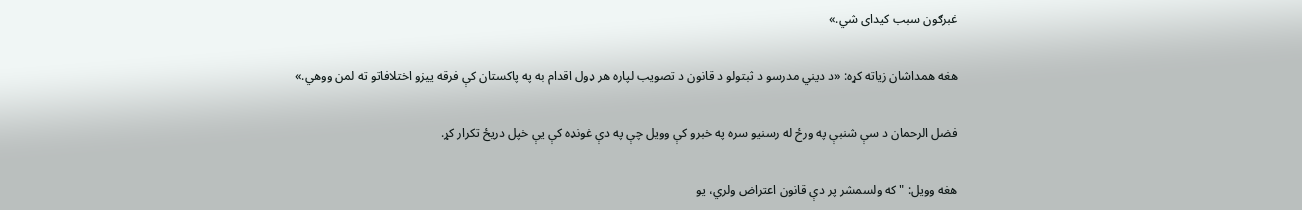غبرګون سبب کيداى شي.»

هغه همداشان زیاته کړه: «د دیني مدرسو د ثبتولو د قانون د تصویب لپاره هر ډول اقدام به په پاکستان کې فرقه ییزو اختلافاتو ته لمن ووهي.»

فضل الرحمان د سې شنبې په ورځ له رسنیو سره په خبرو کې وویل چې په دې غونډه کې یې خپل دریځ تکرار کړ.

هغه وويل: "که ولسمشر پر دې قانون اعتراض ولري، يو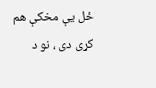ځل يې مخکې هم کړى دى ، نو د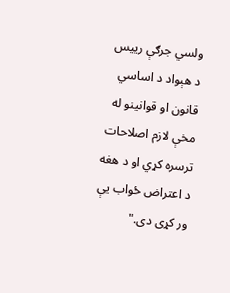ولسي جرګې رييس د هېواد د اساسي قانون او قوانينو له مخې لازم اصلاحات ترسره کړي او د هغه د اعتراض ځواب یې ور کړى دى."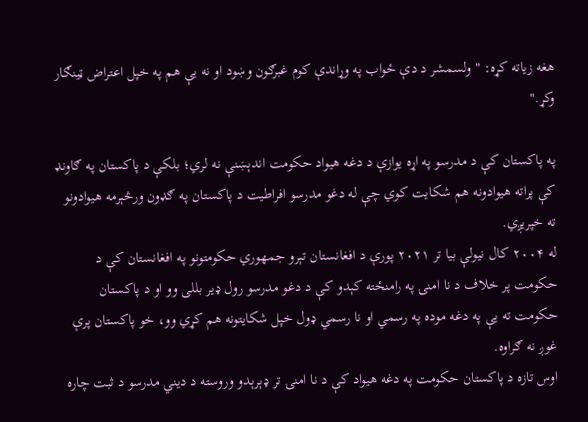هغه زیاته کړه: "ولسمشر د دې ځواب په وړاندې کوم غبرګون وښود او نه یې هم په خپل اعتراض ټینګار وکړ."

په پاکستان کې د مدرسو په اړه یوازې د دغه هیواد حکومت اندېښنې نه لري؛ بلکې د پاکستان په ګاونډ کې پراته هیوادونه هم شکایت کوي چې له دغو مدرسو افراطیت د پاکستان په ګډون ورڅېرمه هیوادونو ته خپریږي.
له ۲۰۰۴ کال نیولې بیا تر ۲۰۲۱ پورې د افغانستان تېرو جمهوري حکومتونو په افغانستان کې د حکومت پر خلاف د نا امنۍ په رامنځته کېدو کې د دغو مدرسو رول ډیر بللی وو او د پاکستان حکومت ته یې په دغه موده په رسمي او نا رسمي ډول خپل شکایتونه هم کړي وو، خو پاکستان پرې غوږ نه ګراوه.
اوس تازه د پاکستان حکومت په دغه هیواد کې د نا امنۍ تر ډېرېدو وروسته د دیني مدرسو د ثبت چاره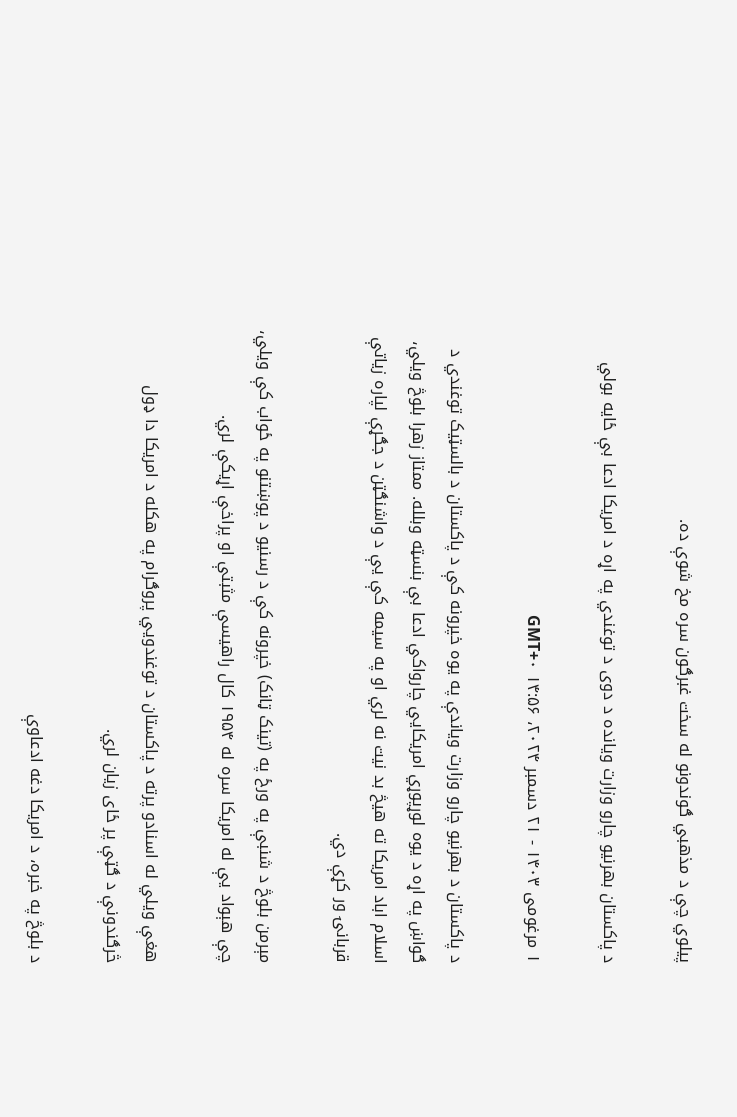پیلوي چې د مذهبي ګوندونو له سخت غبرګون سره مخ شوې ده.

د پاکستان بهرنیو چارو وزارت ویانده د دوی د توغندي په اړه د امریکا ادعا بې ځایه بولي

۱ مرغومی ۱۴۰۳ - ۲۱ دسمبر ۲۰۲۴، ۱۴:۵۶ GMT+۰

د پاکستان د بهرنيو چارو وزارت ویاندې په يوه خپرونه کې د پاکستان د بالسټیک توغندي د ګواښ په اړه د یوه لوړپوړي امریکایي چارواکي ادعا بې بنسټه وبلله. ممتاز زهرا بلوڅ ويلي، اسلام اباد امریکا ته هيڅ بد نیت نه لري او په سيمه کې يې د واشنګټن د جګړې لپاره زياتې قربانۍ ور کړې دي.

مېرمن بلوڅ د شنبې په ورځ په (تینک ټانک) خپرونه کې د رسنيو د پوښتنو په ځواب کې ويلي، چې هېواد يې له امریکا سره له ۱۹۵۴ کال راهیسې مثبتې او پراخې اړيکې لري.

هغې ویلي له اسنادو پرته د پاکستان د توغندويي پروګرام په هکله د امریکا دا ډول څرګندونې د ګټې پر ځای زيان لري.

د بلوڅ په خبره، د امریکا دغه ادعاوې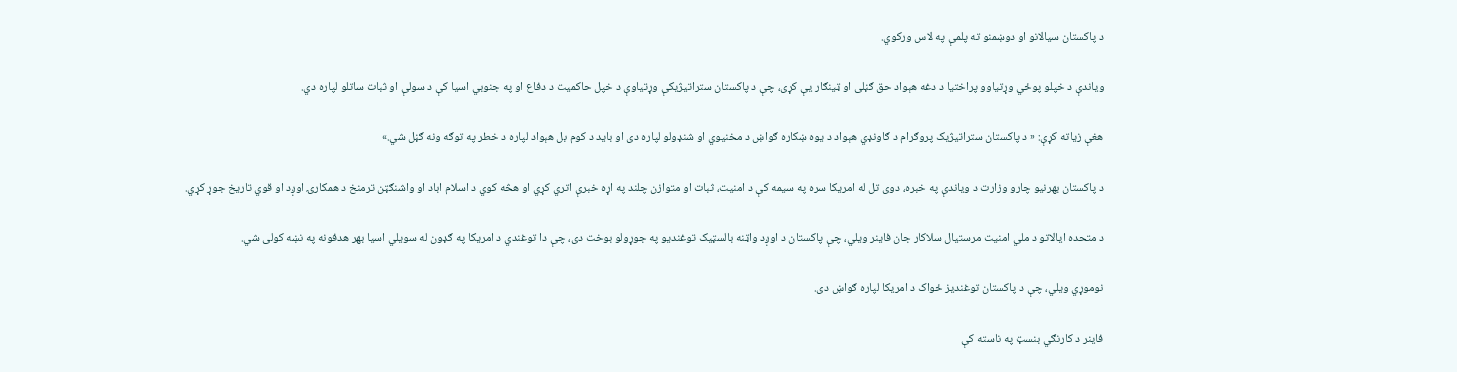د پاکستان سيالانو او دوښمنو ته پلمې په لاس ورکوي.

وياندې د خپلو پوځي وړتیاوو پراختیا د دغه هېواد حق ګڼلی او ټينګار يې کړی، چې د پاکستان ستراتيژيکې وړتياوې د خپل حاکميت د دفاع او په جنوبي اسیا کې د سولې او ثبات ساتلو لپاره دي.

هغې زياته کړې: « د پاکستان ستراتيژيک پروګرام د ګاونډي هېواد د یوه ښکاره ګواښ د مخنيوي او شنډولو لپاره دی او باید د کوم بل هېواد لپاره د خطر په توګه ونه ګڼل شي.»

د پاکستان بهرنيو چارو وزارت د وياندې په خبره، دوی تل له امریکا سره په سيمه کې د امنیت، ثبات او متوازن چلند په اړه خبرې اتري کړي او هڅه کوي د اسلام اباد او واشنګټن ترمنخ د همکارۍ اوږد او قوي تاريخ جوړ کړي.

د متحده ایالاتو د ملي امنیت مرستیال سلاکار جان فاینر ويلي، چې پاکستان د اوږد واټنه بالسټیک توغندیو په جوړولو بوخت دی، چې دا توغندي د امریکا په ګډون له سویلي اسیا بهر هدفونه په نښه کولی شي.

نوموړي ویلي، چې د پاکستان توغندیز ځواک د امریکا لپاره ګواښ دی.

فاینر د کارنګي بنسټ په ناسته کې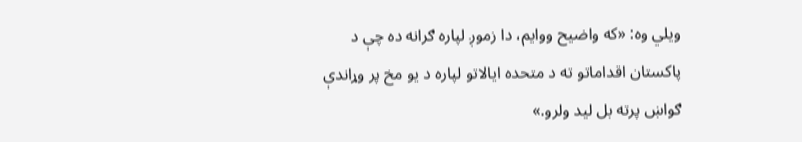ويلي وه: «که واضیح ووایم، دا زموږ لپاره ګرانه ده چې د پاکستان اقداماتو ته د متحده ایالاتو لپاره د یو مخ پر وړاندې ګواښ پرته بل لید ولرو.»